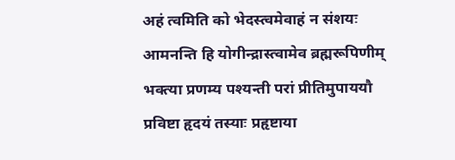अहं त्वमिति को भेदस्त्वमेवाहं न संशयः
आमनन्ति हि योगीन्द्रास्त्वामेव ब्रह्मरूपिणीम्
भक्त्या प्रणम्य पश्यन्ती परां प्रीतिमुपाययौ
प्रविष्टा हृदयं तस्याः प्रहृष्टाया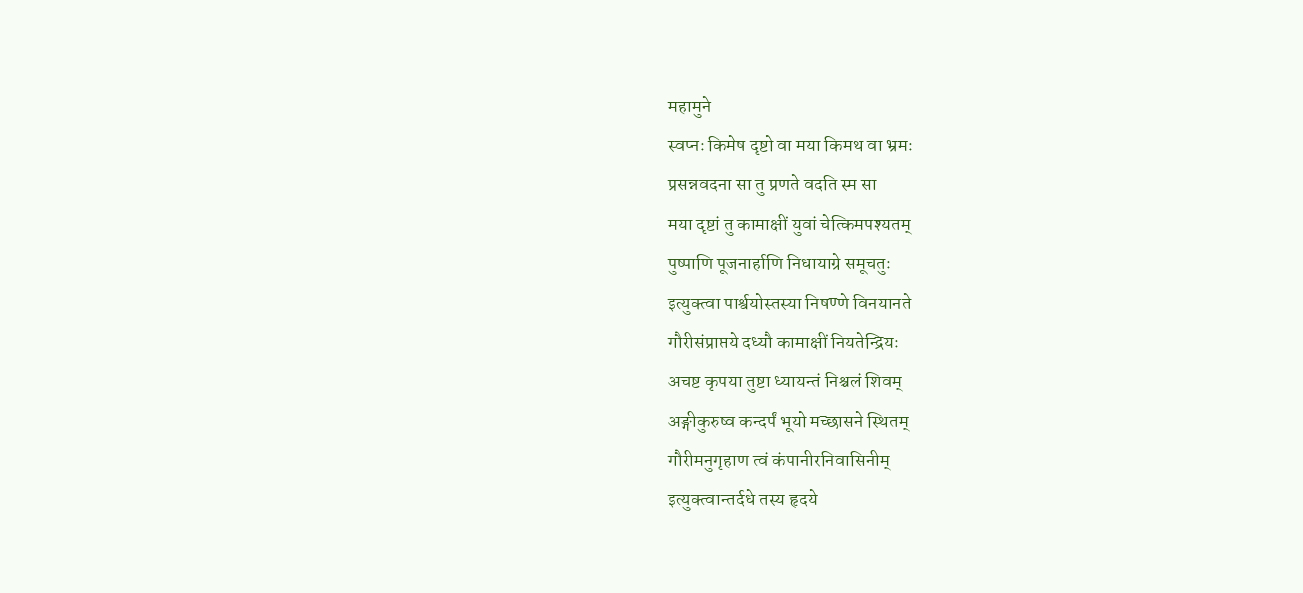महामुने
स्वप्नः किमेष दृष्टो वा मया किमथ वा भ्रमः
प्रसन्नवदना सा तु प्रणते वदति स्म सा
मया दृष्टां तु कामाक्षीं युवां चेत्किमपश्यतम्
पुष्पाणि पूजनार्हाणि निधायाग्रे समूचतुः
इत्युक्त्वा पार्श्वयोस्तस्या निषण्णे विनयानते
गौरीसंप्राप्तये दध्यौ कामाक्षीं नियतेन्द्रियः
अचष्ट कृपया तुष्टा ध्यायन्तं निश्चलं शिवम्
अङ्गीकुरुष्व कन्दर्पं भूयो मच्छासने स्थितम्
गौरीमनुगृहाण त्वं कंपानीरनिवासिनीम्
इत्युक्त्वान्तर्दधे तस्य हृदये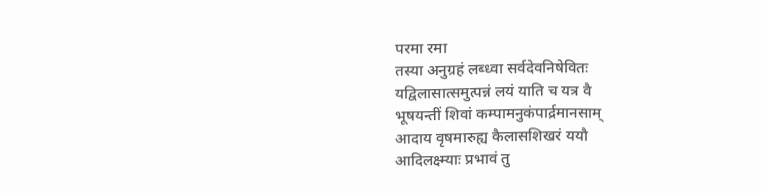परमा रमा
तस्या अनुग्रहं लब्ध्वा सर्वदेवनिषेवितः
यद्विलासात्समुत्पन्नं लयं याति च यत्र वै
भूषयन्तीं शिवां कम्पामनुकंपार्द्रमानसाम्
आदाय वृषमारुह्य कैलासशिखरं ययौ
आदिलक्ष्म्याः प्रभावं तु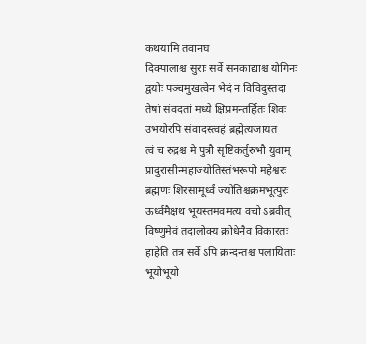कथयामि तवानघ
दिक्पालाश्च सुराः सर्वे सनकाद्याश्च योगिनः
द्वयोः पञ्चमुखत्वेन भेदं न विविदुस्तदा
तेषां संवदतां मध्ये क्षिप्रमन्तर्हितः शिवः
उभयोरपि संवादस्त्वहं ब्रह्मेत्यजायत
त्वं च रुद्रश्च मे पुत्रौ सृष्टिकर्तुरुभौ युवाम्
प्रादुरासीन्महाज्योतिस्तंभरूपो महेश्वरः
ब्रह्मणः शिरसामूर्ध्वं ज्योतिश्चक्रमभूत्पुरः
ऊर्ध्वमैक्षथ भूयस्तमवमत्य वचो ऽब्रवीत्
विष्णुमेवं तदालोक्य क्रोधेनैव विकारतः
हाहेति तत्र सर्वे ऽपि क्रन्दन्तश्च पलायिताः
भूयोभूयो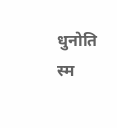धुनोति स्म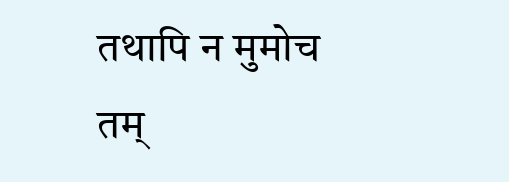तथापि न मुमोच तम्